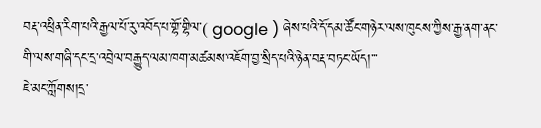བརྡ་འཕྲིན་རིག་པའི་རྒྱལ་པོ་རུ་འབོད་པ་གྷོ་གྷིལ་( google ) ཞེས་པའི་དོ་དམ་ཚོང་གཉེར་ལས་ཁུངས་ཀྱིས་རྒྱ་ནག་ནང་གི་ལས་གཞི་དང་དྲ་འབྲེལ་བརྒྱུད་ལམ་ཁག་མཚམས་འཇོག་བྱ་སྲིད་པའི་ཉེན་བརྡ་བཏང་ཡོད།་་་
ཇེ་མང་ཀློགས།དྲ་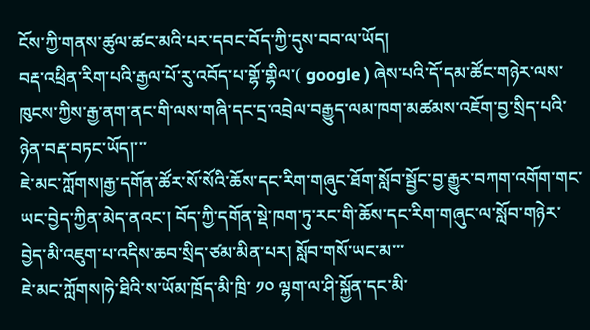ངོས་ཀྱི་གནས་ཚུལ་ཚང་མའི་པར་དབང་བོད་ཀྱི་དུས་བབ་ལ་ཡོད།
བརྡ་འཕྲིན་རིག་པའི་རྒྱལ་པོ་རུ་འབོད་པ་གྷོ་གྷིལ་( google ) ཞེས་པའི་དོ་དམ་ཚོང་གཉེར་ལས་ཁུངས་ཀྱིས་རྒྱ་ནག་ནང་གི་ལས་གཞི་དང་དྲ་འབྲེལ་བརྒྱུད་ལམ་ཁག་མཚམས་འཇོག་བྱ་སྲིད་པའི་ཉེན་བརྡ་བཏང་ཡོད།་་་
ཇེ་མང་ཀློགས།རྒྱ་དགོན་ཚོར་སོ་སོའི་ཆོས་དང་རིག་གཞུང་ཐོག་སློབ་སྦྱོང་བྱ་རྒྱུར་བཀག་འགོག་གང་ཡང་བྱེད་ཀྱིན་མེད་ནའང་། བོད་ཀྱི་དགོན་སྡེ་ཁག་ཏུ་རང་གི་ཆོས་དང་རིག་གཞུང་ལ་སློབ་གཉེར་བྱེད་མི་འཇུག་པ་འདིས་ཆབ་སྲིད་ཙམ་མིན་པར། སློབ་གསོ་ཡང་མ་་་
ཇེ་མང་ཀློགས།ཧེ་ཐིའི་ས་ཡོམ་ཁྲོད་མི་ཁྲི་ ༡༠ ལྷག་ལ་ཤི་སྐྱོན་དང་མི་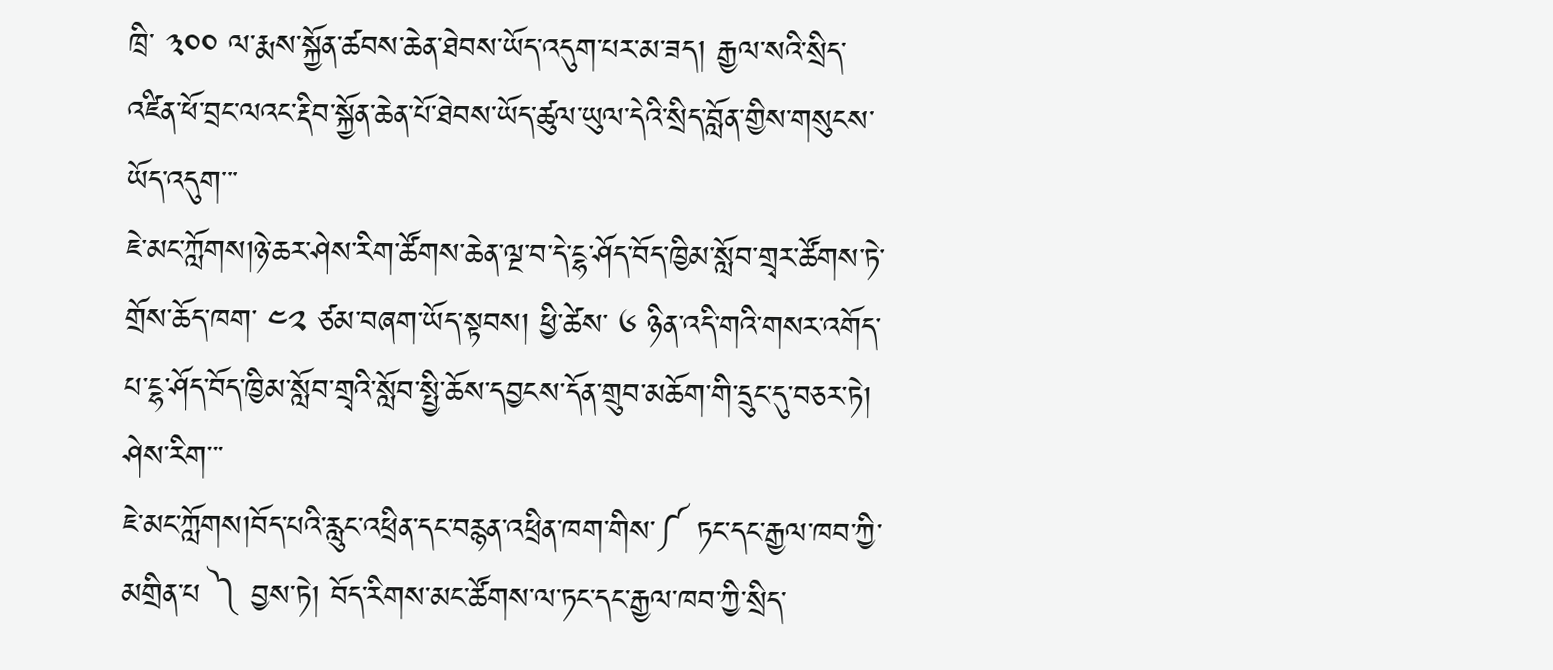ཁྲི་ ༣༠༠ ལ་རྨས་སྐྱོན་ཚབས་ཆེན་ཐེབས་ཡོད་འདུག་པར་མ་ཟད། རྒྱལ་སའི་སྲིད་འཛིན་ཕོ་བྲང་ལའང་རྡིབ་སྐྱོན་ཆེན་པོ་ཐེབས་ཡོད་ཚུལ་ཡུལ་དེའི་སྲིད་བློན་གྱིས་གསུངས་ཡོད་འདུག་་་
ཇེ་མང་ཀློགས།ཉེ་ཆར་ཤེས་རིག་ཚོགས་ཆེན་ལྔ་བ་དེ་ངྷ་ཤོད་བོད་ཁྱིམ་སློབ་གྲྭར་ཚོགས་ཏེ་གྲོས་ཆོད་ཁག་ ༤༢ ཙམ་བཞག་ཡོད་སྟབས། ཕྱི་ཚེས་ ༦ ཉིན་འདི་གའི་གསར་འགོད་པ་ངྷ་ཤོད་བོད་ཁྱིམ་སློབ་གྲྭའི་སློབ་སྤྱི་ཆོས་དབྱངས་དོན་གྲུབ་མཆོག་གི་དྲུང་དུ་བཅར་ཏེ། ཤེས་རིག་་་
ཇེ་མང་ཀློགས།བོད་པའི་རླུང་འཕྲིན་དང་བརྙན་འཕྲིན་ཁག་གིས་༼ ཏང་དང་རྒྱལ་ཁབ་ཀྱི་མགྲིན་པ ༽ བྱས་ཏེ། བོད་རིགས་མང་ཚོགས་ལ་ཏང་དང་རྒྱལ་ཁབ་ཀྱི་སྲིད་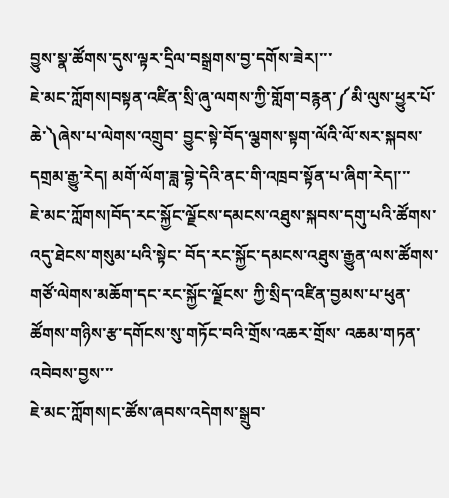བྱུས་སྣ་ཚོགས་དུས་ལྟར་དྲིལ་བསྒྲགས་བྱ་དགོས་ཟེར།་་་
ཇེ་མང་ཀློགས།བསྟན་འཛིན་སྲི་ཞུ་ལགས་ཀྱི་གློག་བརྙན་༼མི་ལུས་ཕྱུར་པོ་ཆེ་༽ཞེས་པ་ལེགས་འགྲུབ་ བྱུང་སྟེ་བོད་ལྕགས་སྟག་ལོའི་ལོ་སར་སྐབས་དགྲམ་རྒྱུ་རེད། མགོ་ལོག་ཟླ་བྷེ་དེའི་ནང་གི་འཁྲབ་སྟོན་པ་ཞིག་རེད།་་་
ཇེ་མང་ཀློགས།བོད་རང་སྐྱོང་ལྗོངས་དམངས་འཐུས་སྐབས་དགུ་པའི་ཚོགས་འདུ་ཐེངས་གསུམ་པའི་སྟེང་ བོད་རང་སྐྱོང་དམངས་འཐུས་རྒྱུན་ལས་ཚོགས་གཙོ་ལེགས་མཆོག་དང་རང་སྐྱོང་ལྗོངས་ ཀྱི་སྲིད་འཛིན་བྱམས་པ་ཕུན་ཚོགས་གཉིས་རྩ་དགོངས་སུ་གཏོང་བའི་གྲོས་འཆར་གྲོས་ འཆམ་གཏན་འབེབས་བྱས་་་
ཇེ་མང་ཀློགས།ང་ཚོས་ཞབས་འདེགས་སྒྲུབ་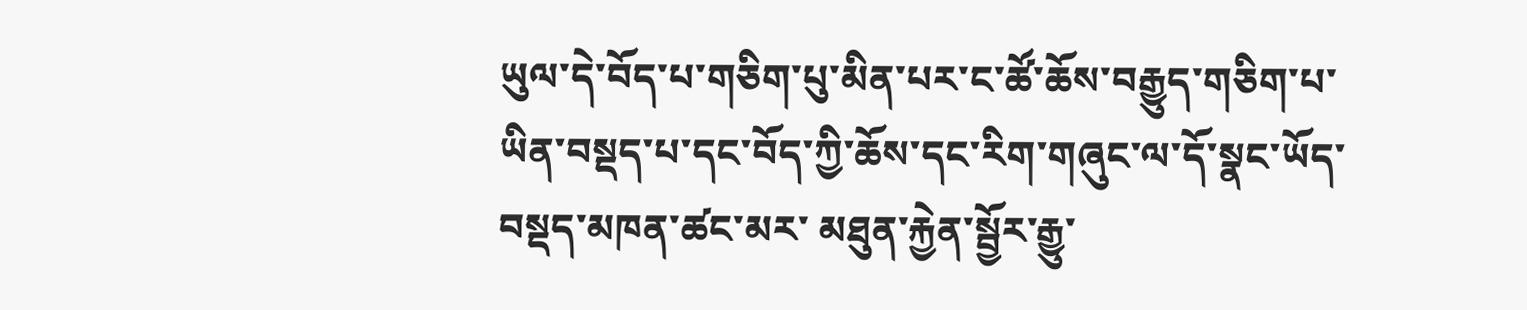ཡུལ་དེ་བོད་པ་གཅིག་པུ་མིན་པར་ང་ཚོ་ཆོས་བརྒྱུད་གཅིག་པ་ཡིན་བསྡད་པ་དང་བོད་ཀྱི་ཆོས་དང་རིག་གཞུང་ལ་དོ་སྣང་ཡོད་བསྡད་མཁན་ཚང་མར་ མཐུན་རྐྱེན་སྦྱོར་རྒྱུ་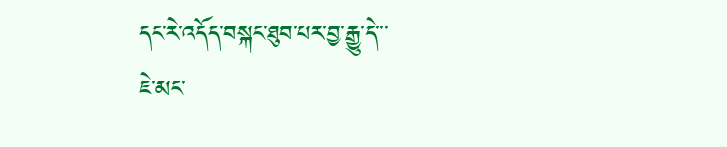དང་རེ་འདོད་བསྐང་ཐུབ་པར་བྱ་རྒྱུ་དེ་་་
ཇེ་མང་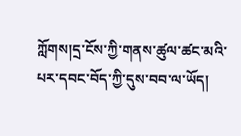ཀློགས།དྲ་ངོས་ཀྱི་གནས་ཚུལ་ཚང་མའི་པར་དབང་བོད་ཀྱི་དུས་བབ་ལ་ཡོད།